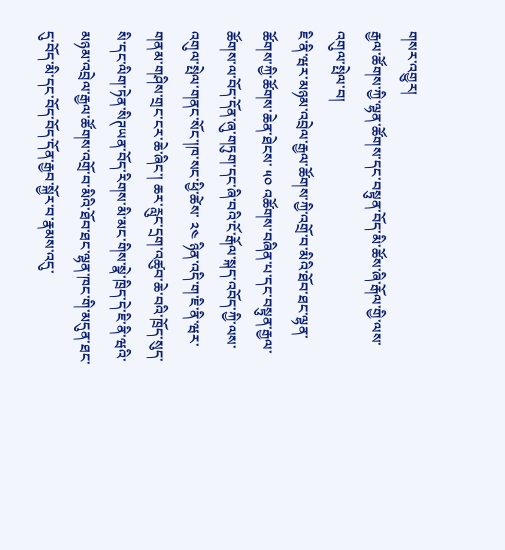གསར་འགྱུར།
རྒྱལ་ཚོགས་ཀྱི་ལྷན་ཚོགས་དང་བསྟུན་བོད་མི་ཚོས་ཞི་རྒོལ་གྱི་ལས་འགུལ་སྤེལ་བ།
ཇི་ནི་ཝར་མཉམ་འབྲེལ་རྒྱལ་ཚོགས་ཀྱི་འགྲོ་བ་མིའི་ཐོབ་ཐང་ལྷན་ཚོགས་ཀྱི་ཚོགས་ཆེན་ཐེངས་ ༥༠ འཚོགས་བཞིན་པ་དང་བསྟུན་རྒྱལ་ཚོགས་ལ་བོད་དོན་ཞུ་གཏུག་དང་ཞི་བའི་ངོ་རྒོལ་སྐད་འབོད་ཀྱི་ལས་འགུལ་སྤེལ་གནང་སོང་།ཁ་སང་ཕྱི་ཚེས་ ༢༤ ཉིན་འདི་ག་ཇི་ནི་ཝར་གནམ་གཤིས་གྲང་ངར་ཆེ་ཞིང་། ཆར་རླུང་དྲག་འཚུབ་ཆེ་བའི་ཁྲོད་སུད་སི་དང་ལིག་ཏེན་སིཊཡན་བོད་རིགས་མི་མང་གིས་སྣེ་ཁྲིད་དེ་ཇི་ནི་ཝའི་མཉམ་འབྲེལ་རྒྱལ་ཚོགས་འགྲོ་བ་མིའི་ཐོབ་ཐང་ལྷན་ཁང་གི་མདུན་ཐང་དུ་བོད་མི་དང་བོད་བོད་དོན་རྒྱབ་སྐྱོར་བ་རྣམས་འདུ་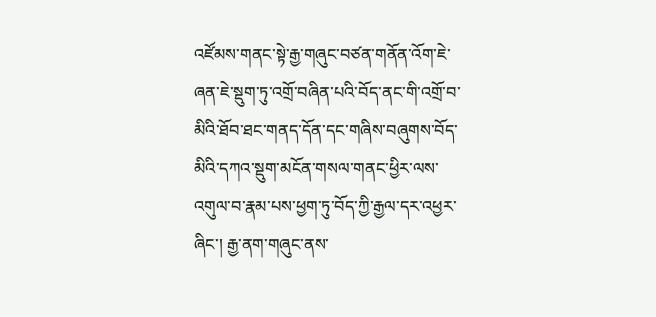འཛོམས་གནང་སྟེ་རྒྱ་གཞུང་བཙན་གནོན་འོག་ཇེ་ཞན་ཇེ་སྡུག་ཏུ་འགྲོ་བཞིན་པའི་བོད་ནང་གི་འགྲོ་བ་མིའི་ཐོབ་ཐང་གནད་དོན་དང་གཞིས་བཞུགས་བོད་མིའི་དཀའ་སྡུག་མངོན་གསལ་གནང་ཕྱིར་ལས་འགུལ་བ་རྣམ་པས་ཕྱག་ཏུ་བོད་ཀྱི་རྒྱལ་དར་འཕྱར་ཞིང་། རྒྱ་ནག་གཞུང་ནས་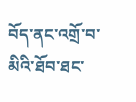བོད་ནང་འགྲོ་བ་མིའི་ཐོབ་ཐང་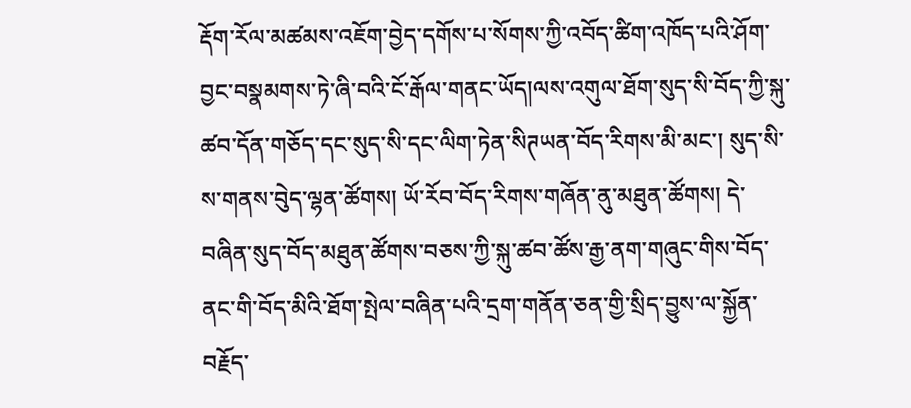རྡོག་རོལ་མཚམས་འཇོག་བྱེད་དགོས་པ་སོགས་ཀྱི་འབོད་ཚིག་འཁོད་པའི་ཤོག་བྱང་བསྣམགས་ཏེ་ཞི་བའི་ངོ་རྒོལ་གནང་ཡོད།ལས་འགུལ་ཐོག་སུད་སི་བོད་ཀྱི་སྐུ་ཚབ་དོན་གཅོད་དང་སུད་སི་དང་ལིག་ཏེན་སིཊཡན་བོད་རིགས་མི་མང་། སུད་སི་ས་གནས་བེུད་ལྷན་ཚོགས། ཡོ་རོབ་བོད་རིགས་གཞོན་ནུ་མཐུན་ཚོགས། དེ་བཞིན་སུད་བོད་མཐུན་ཚོགས་བཅས་ཀྱི་སྐུ་ཚབ་ཚོས་རྒྱ་ནག་གཞུང་གིས་བོད་ནང་གི་བོད་མིའི་ཐོག་སྤེལ་བཞིན་པའི་དྲག་གནོན་ཅན་གྱི་སྲིད་བྱུས་ལ་སྐྱོན་བརྗོད་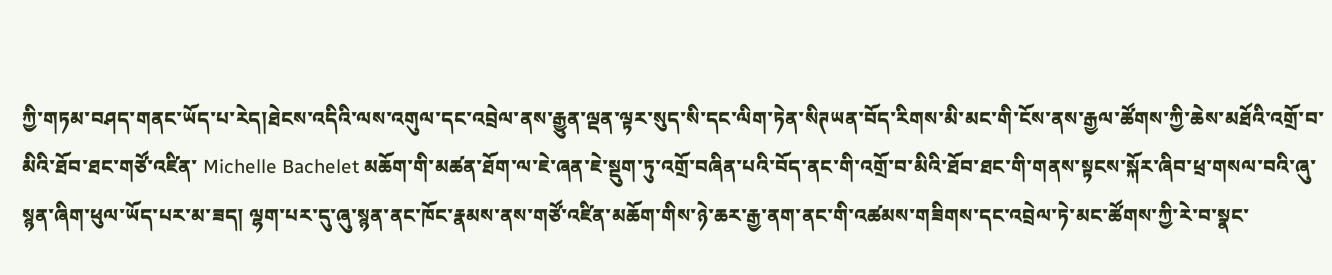ཀྱི་གཏམ་བཤད་གནང་ཡོད་པ་རེད།ཐེངས་འདིའི་ལས་འགུལ་དང་འབྲེལ་ནས་རྒྱུན་ལྡན་ལྟར་སུད་སི་དང་ལིག་ཏེན་སིཊཡན་བོད་རིགས་མི་མང་གི་ངོས་ནས་རྒྱལ་ཚོགས་ཀྱི་ཆེས་མཐོའི་འགྲོ་བ་མིའི་ཐོབ་ཐང་གཙོ་འཛིན་ Michelle Bachelet མཆོག་གི་མཚན་ཐོག་ལ་ཇེ་ཞན་ཇེ་སྡུག་ཏུ་འགྲོ་བཞིན་པའི་བོད་ནང་གི་འགྲོ་བ་མིའི་ཐོབ་ཐང་གི་གནས་སྟངས་སྐོར་ཞིབ་ཕྲ་གསལ་བའི་ཞུ་སྙན་ཞིག་ཕུལ་ཡོད་པར་མ་ཟད། ལྷག་པར་དུ་ཞུ་སྙན་ནང་ཁོང་རྣམས་ནས་གཙོ་འཛིན་མཆོག་གིས་ཉེ་ཆར་རྒྱ་ནག་ནང་གི་འཚམས་གཟིགས་དང་འབྲེལ་ཏེ་མང་ཚོགས་ཀྱི་རེ་བ་སྣང་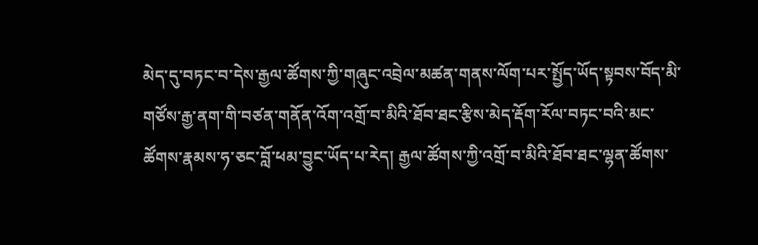མེད་དུ་བཏང་བ་དེས་རྒྱལ་ཚོགས་ཀྱི་གཞུང་འབྲེལ་མཚན་གནས་ལོག་པར་སྤྱོད་ཡོད་སྟབས་བོད་མི་གཙོས་རྒྱ་ནག་གི་བཙན་གནོན་འོག་འགྲོ་བ་མིའི་ཐོབ་ཐང་རྩིས་མེད་རྡོག་རོལ་བཏང་བའི་མང་ཚོགས་རྣམས་ཧ་ཅང་བློ་ཕམ་བྱུང་ཡོད་པ་རེད། རྒྱལ་ཚོགས་ཀྱི་འགྲོ་བ་མིའི་ཐོབ་ཐང་ལྷན་ཚོགས་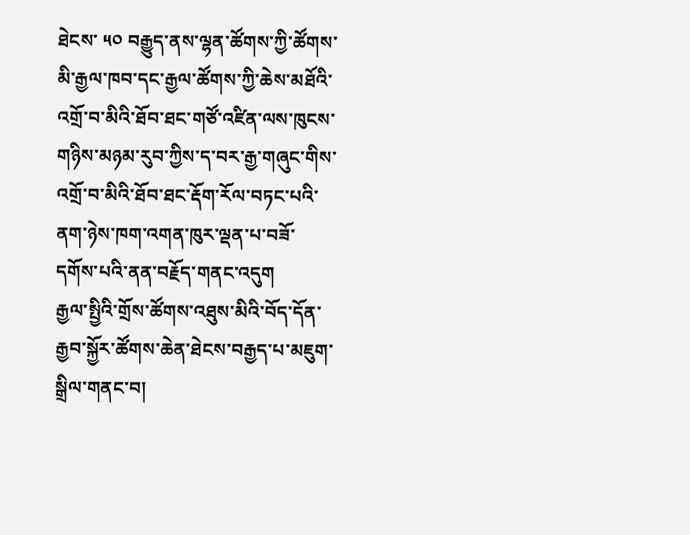ཐེངས་ ༥༠ བརྒྱུད་ནས་ལྷན་ཚོགས་ཀྱི་ཚོགས་མི་རྒྱལ་ཁབ་དང་རྒྱལ་ཚོགས་ཀྱི་ཆེས་མཐོའི་འགྲོ་བ་མིའི་ཐོབ་ཐང་གཙོ་འཛིན་ལས་ཁུངས་གཉིས་མཉམ་རུབ་ཀྱིས་ད་བར་རྒྱ་གཞུང་གིས་འགྲོ་བ་མིའི་ཐོབ་ཐང་རྡོག་རོལ་བཏང་པའི་ནག་ཉེས་ཁག་འགན་ཁུར་ལྡན་པ་བཟོ་དགོས་པའི་ནན་བརྗོད་གནང་འདུག
རྒྱལ་སྤྱིའི་གྲོས་ཚོགས་འཐུས་མིའི་བོད་དོན་རྒྱབ་སྐྱོར་ཚོགས་ཆེན་ཐེངས་བརྒྱད་པ་མཇུག་སྒྲིལ་གནང་བ།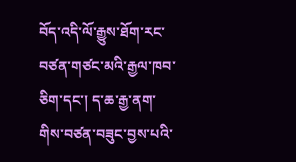བོད་འདི་ལོ་རྒྱུས་ཐོག་རང་བཙན་གཙང་མའི་རྒྱལ་ཁབ་ཅིག་དང་། ད་ཆ་རྒྱ་ནག་གིས་བཙན་བཟུང་བྱས་པའི་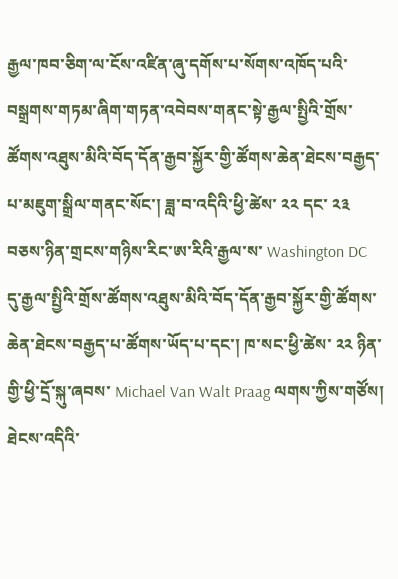རྒྱལ་ཁབ་ཅིག་ལ་ངོས་འཛིན་ཞུ་དགོས་པ་སོགས་འཁོད་པའི་བསྒྲགས་གཏམ་ཞིག་གཏན་འབེབས་གནང་སྟེ་རྒྱལ་སྤྱིའི་གྲོས་ཚོགས་འཐུས་མིའི་བོད་དོན་རྒྱབ་སྐྱོར་གྱི་ཚོགས་ཆེན་ཐེངས་བརྒྱད་པ་མཇུག་སྒྲིལ་གནང་སོང་། ཟླ་བ་འདིའི་ཕྱི་ཚེས་ ༢༢ དང་ ༢༣ བཅས་ཉིན་གྲངས་གཉིས་རིང་ཨ་རིའི་རྒྱལ་ས་ Washington DC དུ་རྒྱལ་སྤྱིའི་གྲོས་ཚོགས་འཐུས་མིའི་བོད་དོན་རྒྱབ་སྐྱོར་གྱི་ཚོགས་ཆེན་ཐེངས་བརྒྱད་པ་ཚོགས་ཡོད་པ་དང་། ཁ་སང་ཕྱི་ཚེས་ ༢༢ ཉིན་གྱི་ཕྱི་དྲོ་སྐུ་ཞབས་ Michael Van Walt Praag ལགས་ཀྱིས་གཙོས། ཐེངས་འདིའི་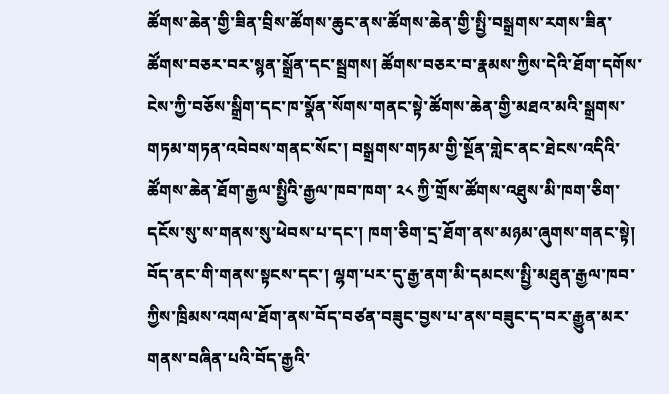ཚོགས་ཆེན་གྱི་ཟིན་བྲིས་ཚོགས་ཆུང་ནས་ཚོགས་ཆེན་གྱི་སྤྱི་བསྒྲགས་རགས་ཟིན་ཚོགས་བཅར་བར་སྙན་སྒྲོན་དང་སྦྲགས། ཚོགས་བཅར་བ་རྣམས་ཀྱིས་དེའི་ཐོག་དགོས་ངེས་ཀྱི་བཅོས་སྒྲིག་དང་ཁ་སྣོན་སོགས་གནང་སྟེ་ཚོགས་ཆེན་གྱི་མཐའ་མའི་སྒྲགས་གཏམ་གཏན་འབེབས་གནང་སོང་། བསྒྲགས་གཏམ་གྱི་སྔོན་གླེང་ནང་ཐེངས་འདིའི་ཚོགས་ཆེན་ཐོག་རྒྱལ་སྤྱིའི་རྒྱལ་ཁབ་ཁག་ ༢༨ ཀྱི་གྲོས་ཚོགས་འཐུས་མི་ཁག་ཅིག་དངོས་སུ་ས་གནས་སུ་ཕེབས་པ་དང་། ཁག་ཅིག་དྲ་ཐོག་ནས་མཉམ་ཞུགས་གནང་སྟེ། བོད་ནང་གི་གནས་སྟངས་དང་། ལྷག་པར་དུ་རྒྱ་ནག་མི་དམངས་སྤྱི་མཐུན་རྒྱལ་ཁབ་ཀྱིས་ཁྲིམས་འགལ་ཐོག་ནས་བོད་བཙན་བཟུང་བྱས་པ་ནས་བཟུང་ད་བར་རྒྱུན་མར་གནས་བཞིན་པའི་བོད་རྒྱའི་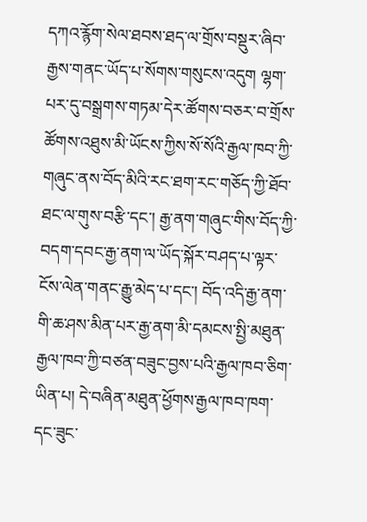དཀའ་རྙོག་སེལ་ཐབས་ཐད་ལ་གྲོས་བསྡུར་ཞིབ་རྒྱས་གནང་ཡོད་པ་སོགས་གསུངས་འདུག ལྷག་པར་དུ་བསྒྲགས་གཏམ་དེར་ཚོགས་བཅར་བ་གྲོས་ཚོགས་འཐུས་མི་ཡོངས་ཀྱིས་སོ་སོའི་རྒྱལ་ཁབ་ཀྱི་གཞུང་ནས་བོད་མིའི་རང་ཐག་རང་གཅོད་ཀྱི་ཐོབ་ཐང་ལ་གུས་བརྩི་དང་། རྒྱ་ནག་གཞུང་གིས་བོད་ཀྱི་བདག་དབང་རྒྱ་ནག་ལ་ཡོད་སྐོར་བཤད་པ་ལྟར་ངོས་ལེན་གནང་རྒྱུ་མེད་པ་དང་། བོད་འདི་རྒྱ་ནག་གི་ཆ་ཤས་མིན་པར་རྒྱ་ནག་མི་དམངས་སྤྱི་མཐུན་རྒྱལ་ཁབ་ཀྱི་བཙན་བཟུང་བྱས་པའི་རྒྱལ་ཁབ་ཅིག་ཡིན་པ། དེ་བཞིན་མཐུན་ཕྱོགས་རྒྱལ་ཁབ་ཁག་དང་ཟུང་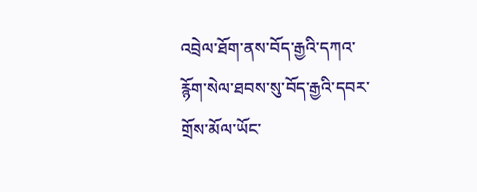འབྲེལ་ཐོག་ནས་བོད་རྒྱའི་དཀའ་རྙོག་སེལ་ཐབས་སུ་བོད་རྒྱའི་དབར་གྲོས་མོལ་ཡོང་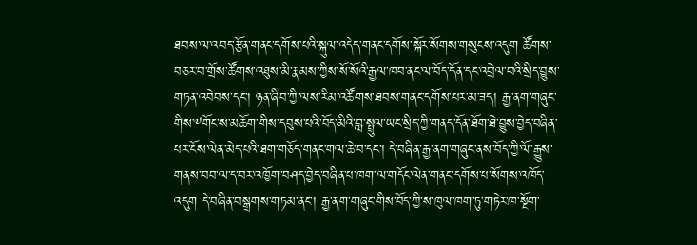ཐབས་ལ་འབད་རྩོན་གནང་དགོས་པའི་སྐུལ་འདེད་གནང་དགོས་སྐོར་སོགས་གསུངས་འདུག ཚོགས་བཅར་བ་གྲོས་ཚོགས་འཐུས་མི་རྣམས་ཀྱིས་སོ་སོའི་རྒྱལ་ཁབ་ནང་ལ་བོད་དོན་དང་འབྲེལ་བའི་སྲིད་བྱུས་གཏན་འབེབས་དང་། ཉན་ཞིབ་ཀྱི་ལས་རིམ་འཚོགས་ཐབས་གནང་དགོས་པར་མ་ཟད། རྒྱ་ནག་གཞུང་གིས་༸གོང་ས་མཆོག་གིས་དབུས་པའི་བོད་མིའི་བླ་སྤྲུལ་ཡང་སྲིད་ཀྱི་གནད་དོན་ཐོག་ཐེ་བྱུས་བྱེད་བཞིན་པར་ངོས་ལེན་མེད་པའི་ཐག་གཅོད་གནང་གལ་ཆེ་བ་དང་། དེ་བཞིན་རྒྱ་ནག་གཞུང་ནས་བོད་ཀྱི་ལོ་རྒྱུས་གནས་བབ་ལ་ད་བར་འཁྱོག་བཤད་བྱེད་བཞིན་པ་ཁག་ལ་གདོང་ལེན་གནང་དགོས་པ་སོགས་འཁོད་འདུག དེ་བཞིན་བསྒྲགས་གཏམ་ནང་། རྒྱ་ནག་གཞུང་གིས་བོད་ཀྱི་ས་ཁུལ་ཁག་ཏུ་གཏེར་ཁ་སྔོག་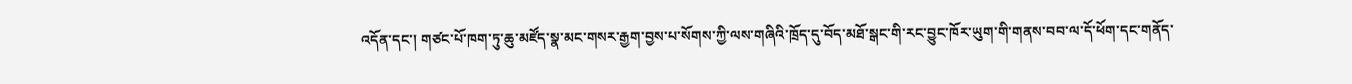འདོན་དང་། གཙང་པོ་ཁག་ཏུ་ཆུ་མཛོད་སྣ་མང་གསར་རྒྱག་བྱས་པ་སོགས་ཀྱི་ལས་གཞིའི་ཁྲོད་དུ་བོད་མཐོ་སྒང་གི་རང་བྱུང་ཁོར་ཡུག་གི་གནས་བབ་ལ་དོ་ཕོག་དང་གནོད་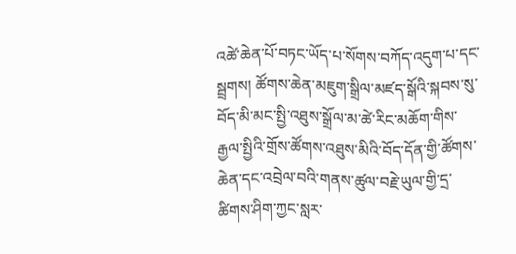འཚེ་ཆེན་པོ་བཏང་ཡོད་པ་སོགས་བཀོད་འདུག་པ་དང་སྦྲགས། ཚོགས་ཆེན་མཇུག་སྒྲིལ་མཛད་སྒོའི་སྐབས་སུ་བོད་མི་མང་སྤྱི་འཐུས་སྒྲོལ་མ་ཚེ་རིང་མཆོག་གིས་རྒྱལ་སྤྱིའི་གྲོས་ཚོགས་འཐུས་མིའི་བོད་དོན་གྱི་ཚོགས་ཆེན་དང་འབྲེལ་བའི་གནས་ཚུལ་བརྗེ་ཡུལ་གྱི་དྲ་ཚིགས་ཤིག་ཀྱང་སླར་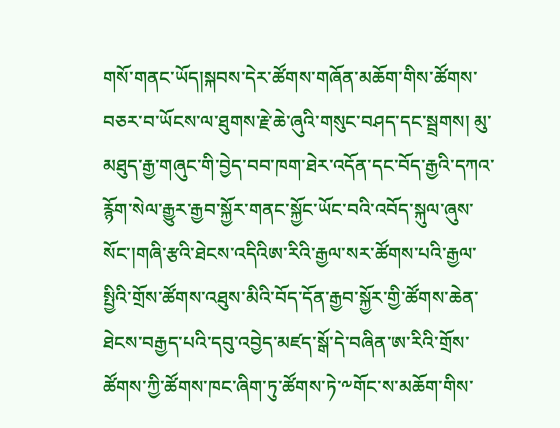གསོ་གནང་ཡོད།སྐབས་དེར་ཚོགས་གཞོན་མཆོག་གིས་ཚོགས་བཅར་བ་ཡོངས་ལ་ཐུགས་རྗེ་ཆེ་ཞུའི་གསུང་བཤད་དང་སྦྲགས། མུ་མཐུད་རྒྱ་གཞུང་གི་བྱེད་བབ་ཁག་ཐེར་འདོན་དང་བོད་རྒྱའི་དཀའ་རྙོག་སེལ་རྒྱུར་རྒྱབ་སྐྱོར་གནང་སྐྱོང་ཡོང་བའི་འབོད་སྐུལ་ཞུས་སོང་།གཞི་རྩའི་ཐེངས་འདིའིཨ་རིའི་རྒྱལ་སར་ཚོགས་པའི་རྒྱལ་སྤྱིའི་གྲོས་ཚོགས་འཐུས་མིའི་བོད་དོན་རྒྱབ་སྐྱོར་གྱི་ཚོགས་ཆེན་ཐེངས་བརྒྱད་པའི་དབུ་འབྱེད་མཛད་སྒོ་དེ་བཞིན་ཨ་རིའི་གྲོས་ཚོགས་ཀྱི་ཚོགས་ཁང་ཞིག་ཏུ་ཚོགས་ཏེ་༸གོང་ས་མཆོག་གིས་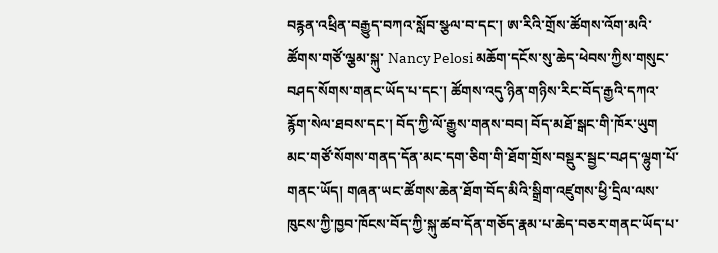བརྙན་འཕྲིན་བརྒྱུད་བཀའ་སློབ་སྩལ་བ་དང་། ཨ་རིའི་གྲོས་ཚོགས་འོག་མའི་ཚོགས་གཙོ་ལྕམ་སྐུ་ Nancy Pelosi མཆོག་དངོས་སུ་ཆེད་ཕེབས་ཀྱིས་གསུང་བཤད་སོགས་གནང་ཡོད་པ་དང་། ཚོགས་འདུ་ཉིན་གཉིས་རིང་བོད་རྒྱའི་དཀའ་རྙོག་སེལ་ཐབས་དང་། བོད་ཀྱི་ལོ་རྒྱུས་གནས་བབ། བོད་མཐོ་སྒང་གི་ཁོར་ཡུག མང་གཙོ་སོགས་གནད་དོན་མང་དག་ཅིག་གི་ཐོག་གྲོས་བསྡུར་སྦྱང་བཤད་ལྷུག་པོ་གནང་ཡོད། གཞན་ཡང་ཚོགས་ཆེན་ཐོག་བོད་མིའི་སྒྲིག་འཛུགས་ཕྱི་དྲིལ་ལས་ཁུངས་ཀྱི་ཁྱབ་ཁོངས་བོད་ཀྱི་སྐུ་ཚབ་དོན་གཅོད་རྣམ་པ་ཆེད་བཅར་གནང་ཡོད་པ་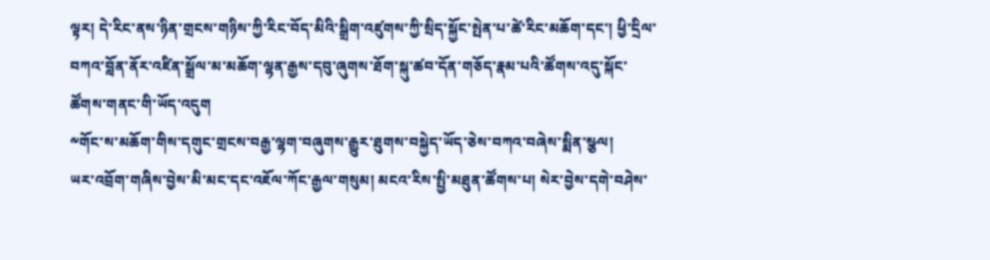ལྟར། དེ་རིང་ནས་ཉིན་གྲངས་གཉིས་ཀྱི་རིང་བོད་མིའི་སྒྲིག་འཛུགས་ཀྱི་སྲིད་སྐྱོང་སྤེན་པ་ཚེ་རིང་མཆོག་དང་། ཕྱི་དྲིལ་བཀའ་བློན་ནོར་འཛིན་སྒྲོལ་མ་མཆོག་ལྷན་རྒྱས་དབུ་ཞུགས་ཐོག་སྐུ་ཚབ་དོན་གཅོད་རྣམ་པའི་ཚོགས་འདུ་སྐོང་ཚོགས་གནང་གི་ཡོད་འདུག
༸གོང་ས་མཆོག་གིས་དགུང་གྲངས་བརྒྱ་ལྷག་བཞུགས་རྒྱུར་ཐུགས་བསྐྱེད་ཡོད་ཅེས་བཀའ་བཞེས་སྨིན་སྩལ།
ཡར་འབྲོག་གཞིས་བྱེས་མི་མང་དང་འཇོལ་ཀོང་རྒྱལ་གསུམ། མངའ་རིས་སྤྱི་མཐུན་ཚོགས་པ། སེར་བྱེས་དགེ་བཤེས་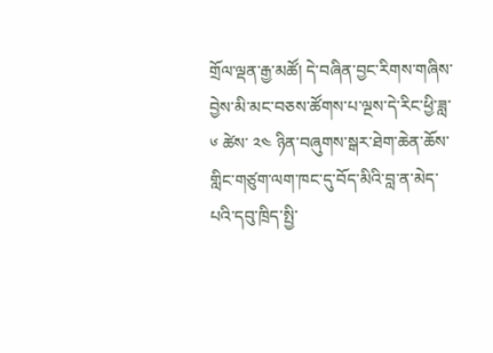གྲོལ་ལྡན་རྒྱ་མཚོ། དེ་བཞིན་བྱང་རིགས་གཞིས་བྱེས་མི་མང་བཅས་ཚོགས་པ་ལྔས་དེ་རིང་ཕྱི་ཟླ་ ༦ ཚེས་ ༢༤ ཉིན་བཞུགས་སྒར་ཐེག་ཆེན་ཆོས་གླིང་གཙུག་ལག་ཁང་དུ་བོད་མིའི་བླ་ན་མེད་པའི་དབུ་ཁྲིད་སྤྱི་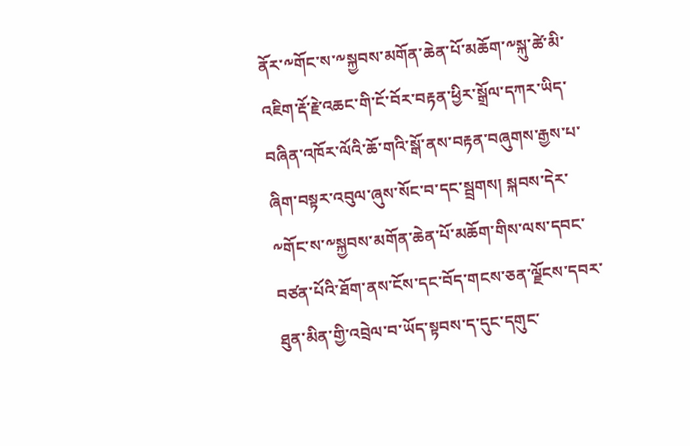ནོར་༸གོང་ས་༸སྐྱབས་མགོན་ཆེན་པོ་མཆོག་༸སྐུ་ཚེ་མི་འཇིག་རྡོ་རྗེ་འཆང་གི་ངོ་བོར་བརྟན་ཕྱིར་སྒྲོལ་དཀར་ཡིད་བཞིན་འཁོར་ལོའི་ཆོ་གའི་སྒོ་ནས་བརྟན་བཞུགས་རྒྱས་པ་ཞིག་བསྟར་འབུལ་ཞུས་སོང་བ་དང་སྦྲགས། སྐབས་དེར་༸གོང་ས་༸སྐྱབས་མགོན་ཆེན་པོ་མཆོག་གིས་ལས་དབང་བཙན་པོའི་ཐོག་ནས་ངོས་དང་བོད་གངས་ཅན་ལྗོངས་དབར་ཐུན་མིན་གྱི་འབྲེལ་བ་ཡོད་སྟབས་ད་དུང་དགུང་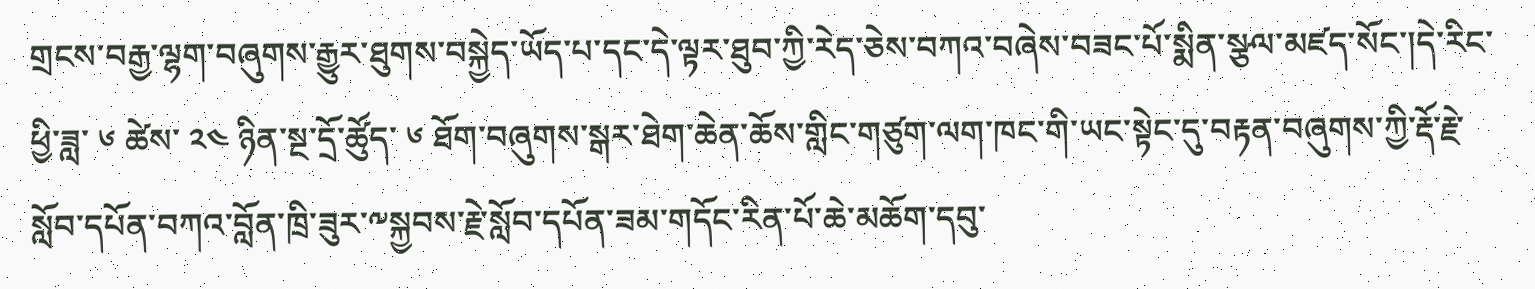གྲངས་བརྒྱ་ལྷག་བཞུགས་རྒྱུར་ཐུགས་བསྐྱེད་ཡོད་པ་དང་དེ་ལྟར་ཐུབ་ཀྱི་རེད་ཅེས་བཀའ་བཞེས་བཟང་པོ་སྨིན་སྩལ་མཛད་སོང་།དེ་རིང་ཕྱི་ཟླ་ ༦ ཚེས་ ༢༤ ཉིན་སྔ་དྲོ་ཚོུད་ ༦ ཐོག་བཞུགས་སྒར་ཐེག་ཆེན་ཆོས་གླིང་གཙུག་ལག་ཁང་གི་ཡང་སྟེང་དུ་བརྟན་བཞུགས་ཀྱི་རྡོ་རྗེ་སློབ་དཔོན་བཀའ་བློན་ཁྲི་ཟུར་༸སྐྱབས་རྗེ་སློབ་དཔོན་ཟམ་གདོང་རིན་པོ་ཆེ་མཆོག་དབུ་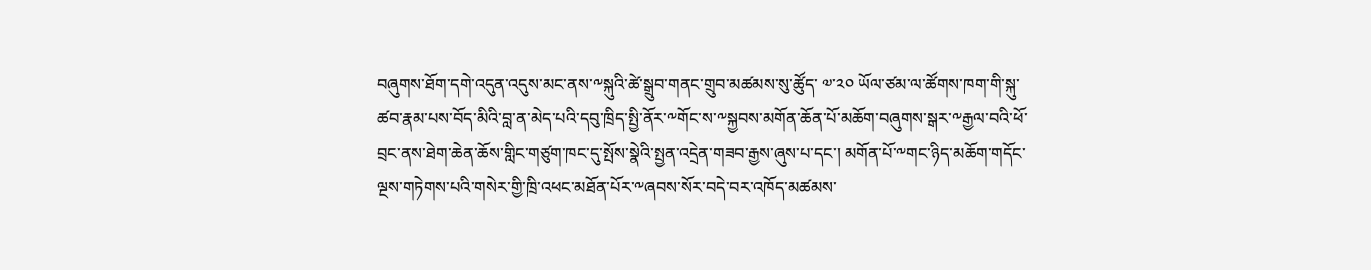བཞུགས་ཐོག་དགེ་འདུན་འདུས་མང་ནས་༸སྐུའི་ཚེ་སྒྲུབ་གནང་གྲུབ་མཚམས་སུ་ཚོུད་ ༧་༢༠ ཡོལ་ཙམ་ལ་ཚོགས་ཁག་གི་སྐུ་ཚབ་རྣམ་པས་བོད་མིའི་བླ་ན་མེད་པའི་དབུ་ཁྲིད་སྤྱི་ནོར་༸གོང་ས་༸སྐྱབས་མགོན་ཆོན་པོ་མཆོག་བཞུགས་སྒར་༸རྒྱལ་བའི་ཕོ་བྲང་ནས་ཐེག་ཆེན་ཆོས་གླིང་གཙུག་ཁང་དུ་སྤོས་སྣེའི་སྤྱན་འདྲེན་གཟབ་རྒྱས་ཞུས་པ་དང་། མགོན་པོ་༸གང་ཉིད་མཆོག་གདོང་ལྔས་གཏེགས་པའི་གསེར་གྱི་ཁྲི་འཕང་མཐོན་པོར་༸ཞབས་སོར་བདེ་བར་འཁོད་མཚམས་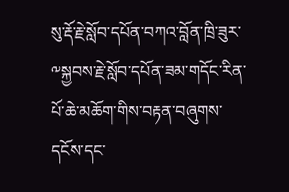སུ་རྡོ་རྗེ་སློབ་དཔོན་བཀའ་བློན་ཁྲི་ཟུར་༸སྐྱབས་རྗེ་སློབ་དཔོན་ཟམ་གདོང་རིན་པོ་ཆེ་མཆོག་གིས་བརྟན་བཞུགས་དངོས་དང་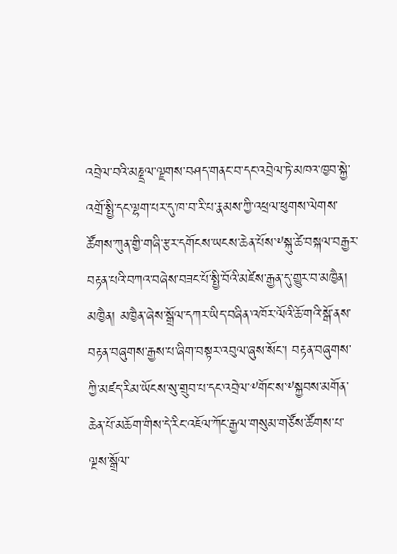འབྲེལ་བའི་མཎྡྲལ་ལྗགས་བཤད་གནང་བ་དང་འབྲེལ་ཏེ་མཁའ་ཁྱབ་སྐྱེ་འགྲོ་སྤྱི་དང་ལྷག་པར་དུ་ཁ་བ་རི་པ་རྣམས་ཀྱི་འཕྲལ་ཕུགས་ལེགས་ཚོགས་ཀུན་གྱི་གཞི་རྩར་དགོངས་ཡངས་ཆེན་པོས་༸སྐུ་ཚེ་བསྐལ་བརྒྱར་བརྟན་པའི་བཀའ་བཞེས་བཟང་པོ་སྤྱི་བོའི་མཛེས་རྒྱན་དུ་གྱུར་བ་མཁྱཻན། མཁྱཻན། མཁྱཻན་ཞེས་སྒྲོལ་དཀར་ཡིད་བཞིན་འཁོར་ལོའི་ཆོ་གའི་སྒོ་ནས་བརྟན་བཞུགས་རྒྱས་པ་ཞིག་བསྟར་འབུལ་ཞུས་སོང་། བརྟན་བཞུགས་ཀྱི་མཛད་རིམ་ཡོངས་སུ་གྲུབ་པ་དང་འབྲེལ་༸གོང་ས་༸སྐྱབས་མགོན་ཆེན་པོ་མཆོག་གིས་དེ་རིང་འཇོལ་ཀོང་རྒྱལ་གསུམ་གཙོས་ཚོགས་པ་ལྔས་སྒྲོལ་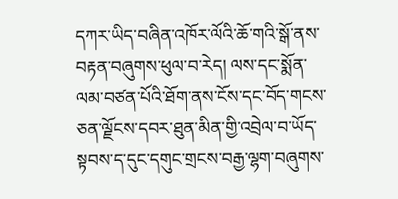དཀར་ཡིད་བཞིན་འཁོར་ལོའི་ཆོ་གའི་སྒོ་ནས་བརྟན་བཞུགས་ཕུལ་བ་རེད། ལས་དང་སྨོན་ལམ་བཙན་པོའི་ཐོག་ནས་ངོས་དང་བོད་གངས་ཅན་ལྗོངས་དབར་ཐུན་མིན་གྱི་འབྲེལ་བ་ཡོད་སྟབས་ད་དུང་དགུང་གྲངས་བརྒྱ་ལྷག་བཞུགས་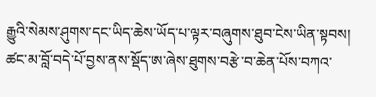རྒྱུའི་སེམས་ཤུགས་དང་ཡིད་ཆེས་ཡོད་པ་ལྟར་བཞུགས་ཐུབ་ངེས་ཡིན་སྟབས། ཚང་མ་བློ་བདེ་པོ་བྱས་ནས་སྡོད་ཨ་ཞེས་ཐུགས་བརྩེ་བ་ཆེན་པོས་བཀའ་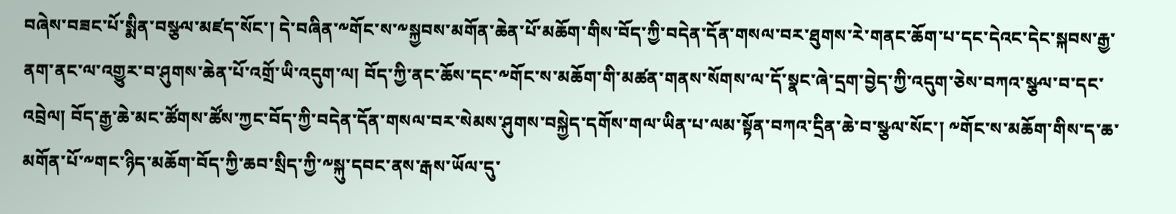བཞེས་བཟང་པོ་སྨིན་བསྩལ་མཛད་སོང་། དེ་བཞིན་༸གོང་ས་༸སྐྱབས་མགོན་ཆེན་པོ་མཆོག་གིས་བོད་ཀྱི་བདེན་དོན་གསལ་བར་ཐུགས་རེ་གནང་ཆོག་པ་དང་དེའང་དེང་སྐབས་རྒྱ་ནག་ནང་ལ་འགྱུར་བ་ཤུགས་ཆེན་པོ་འགྲོ་ཡི་འདུག་ལ། བོད་ཀྱི་ནང་ཆོས་དང་༸གོང་ས་མཆོག་གི་མཚན་གནས་སོགས་ལ་དོ་སྣང་ཞེ་དྲག་བྱེད་ཀྱི་འདུག་ཅེས་བཀའ་སྩལ་བ་དང་འབྲེལ། བོད་རྒྱ་ཆེ་མང་ཚོགས་ཚོས་ཀྱང་བོད་ཀྱི་བདེན་དོན་གསལ་བར་སེམས་ཤུགས་བསྐྱེད་དགོས་གལ་ཡིན་པ་ལམ་སྟོན་བཀའ་དྲིན་ཆེ་བ་སྩལ་སོང་། ༸གོང་ས་མཆོག་གིས་ད་ཆ་མགོན་པོ་༸གང་ཉིད་མཆོག་བོད་ཀྱི་ཆབ་སྲིད་ཀྱི་༸སྐུ་དབང་ནས་རྒས་ཡོལ་དུ་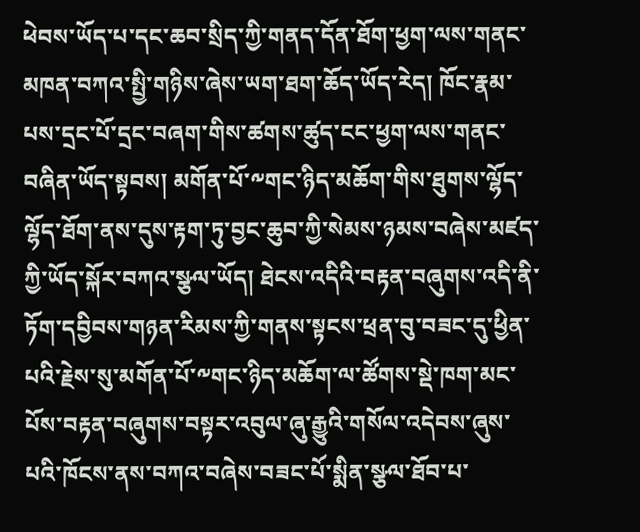ཕེབས་ཡོད་པ་དང་ཆབ་སྲིད་ཀྱི་གནད་དོན་ཐོག་ཕྱག་ལས་གནང་མཁན་བཀའ་སྤྱི་གཉིས་ཞེས་ཡག་ཐག་ཆོད་ཡོད་རེད། ཁོང་རྣམ་པས་དྲང་པོ་དྲང་བཞག་གིས་ཚགས་ཚུད་ངང་ཕྱག་ལས་གནང་བཞིན་ཡོད་སྟབས། མགོན་པོ་༸གང་ཉིད་མཆོག་གིས་ཐུགས་ལྷོད་ལྷོད་ཐོག་ནས་དུས་རྟག་ཏུ་བྱང་ཆུབ་ཀྱི་སེམས་ཉམས་བཞེས་མཛད་ཀྱི་ཡོད་སྐོར་བཀའ་སྩལ་ཡོད། ཐེངས་འདིའི་བརྟན་བཞུགས་འདི་ནི་ཏོག་དབྱིབས་གཉན་རིམས་ཀྱི་གནས་སྟངས་ཕྲན་བུ་བཟང་དུ་ཕྱིན་པའི་རྗེས་སུ་མགོན་པོ་༸གང་ཉིད་མཆོག་ལ་ཚོགས་སྡེ་ཁག་མང་པོས་བརྟན་བཞུགས་བསྟར་འབུལ་ཞུ་རྒྱུའི་གསོལ་འདེབས་ཞུས་པའི་ཁོངས་ནས་བཀའ་བཞེས་བཟང་པོ་སྨིན་སྩལ་ཐོབ་པ་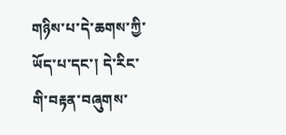གཉིས་པ་དེ་ཆགས་ཀྱི་ཡོད་པ་དང་། དེ་རིང་གི་བརྟན་བཞུགས་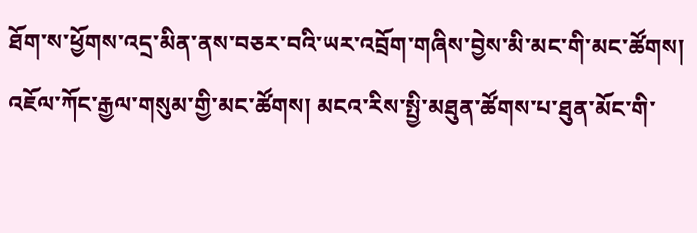ཐོག་ས་ཕྱོགས་འདྲ་མིན་ནས་བཅར་བའི་ཡར་འབྲོག་གཞིས་བྱེས་མི་མང་གི་མང་ཚོགས། འཇོལ་ཀོང་རྒྱལ་གསུམ་གྱི་མང་ཚོགས། མངའ་རིས་སྤྱི་མཐུན་ཚོགས་པ་ཐུན་མོང་གི་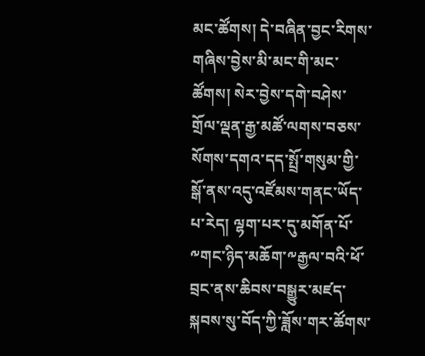མང་ཚོགས། དེ་བཞིན་བྱང་རིགས་གཞིས་བྱེས་མི་མང་གི་མང་ཚོགས། སེར་བྱེས་དགེ་བཤེས་གྲོལ་ལྡན་རྒྱ་མཚོ་ལགས་བཅས་སོགས་དགའ་དད་སྤྲོ་གསུམ་གྱི་སྒོ་ནས་འདུ་འཛོམས་གནང་ཡོད་པ་རེད། ལྷག་པར་དུ་མགོན་པོ་༸གང་ཉིད་མཆོག་༸རྒྱལ་བའི་ཕོ་བྲང་ནས་ཆིབས་བསྒྱུར་མཛད་སྐབས་སུ་བོད་ཀྱི་ཟློས་གར་ཚོགས་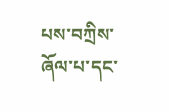པས་བཀྲིས་ཞོལ་པ་དང་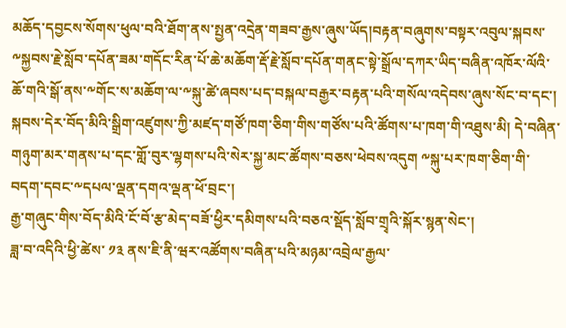མཆོད་དབྱངས་སོགས་ཕུལ་བའི་ཐོག་ནས་སྤྱན་འདྲེན་གཟབ་རྒྱས་ཞུས་ཡོད།བརྟན་བཞུགས་བསྟར་འབུལ་སྐབས་༸སྐྱབས་རྗེ་སློབ་དཔོན་ཟམ་གདོང་རིན་པོ་ཆེ་མཆོག་རྡོ་རྗེ་སློབ་དཔོན་གནང་སྟེ་སྒྲོལ་དཀར་ཡིད་བཞིན་འཁོར་ལོའི་ཆོ་གའི་སྒོ་ནས་༸གོང་ས་མཆོག་ལ་༸སྐུ་ཚེ་ཞབས་པད་བསྐལ་བརྒྱར་བརྟན་པའི་གསོལ་འདེབས་ཞུས་སོང་བ་དང་། སྐབས་དེར་བོད་མིའི་སྒྲིག་འཛུགས་ཀྱི་མཛད་གཙོ་ཁག་ཅིག་གིས་གཙོས་པའི་ཚོགས་པ་ཁག་གི་འཐུས་མི། དེ་བཞིན་གཉུག་མར་གནས་པ་དང་གློ་བུར་ལྷགས་པའི་སེར་སྐྱ་མང་ཚོགས་བཅས་ཕེབས་འདུག ༸སྐུ་པར་ཁག་ཅིག་གི་བདག་དབང་༸དཔལ་ལྡན་དགའ་ལྡན་ཕོ་བྲང་།
རྒྱ་གཞུང་གིས་བོད་མིའི་ངོ་བོ་རྩ་མེད་བཟོ་ཕྱིར་དམིགས་པའི་བཅའ་སྡོད་སློབ་གྲྭའི་སྐོར་སྙན་སེང་།
ཟླ་བ་འདིའི་ཕྱི་ཚེས་ ༡༣ ནས་ཇི་ནི་ཝར་འཚོགས་བཞིན་པའི་མཉམ་འབྲེལ་རྒྱལ་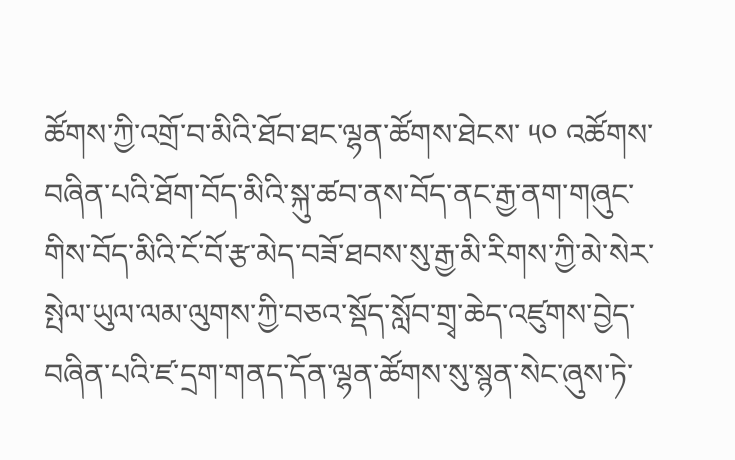ཚོགས་ཀྱི་འགྲོ་བ་མིའི་ཐོབ་ཐང་ལྷན་ཚོགས་ཐེངས་ ༥༠ འཚོགས་བཞིན་པའི་ཐོག་བོད་མིའི་སྐུ་ཚབ་ནས་བོད་ནང་རྒྱ་ནག་གཞུང་གིས་བོད་མིའི་ངོ་བོ་རྩ་མེད་བཟོ་ཐབས་སུ་རྒྱ་མི་རིགས་ཀྱི་མེ་སེར་སྤེལ་ཡུལ་ལམ་ལུགས་ཀྱི་བཅའ་སྡོད་སློབ་གྲྭ་ཆེད་འཛུགས་བྱེད་བཞིན་པའི་ཛ་དྲག་གནད་དོན་ལྷན་ཚོགས་སུ་སྙན་སེང་ཞུས་ཏེ་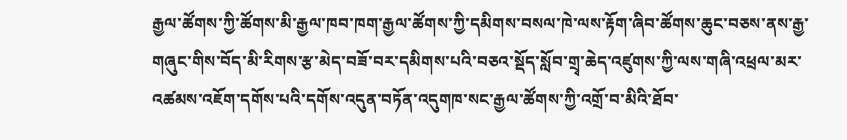རྒྱལ་ཚོགས་ཀྱི་ཚོགས་མི་རྒྱལ་ཁབ་ཁག་རྒྱལ་ཚོགས་ཀྱི་དམིགས་བསལ་ཁེ་ལས་རྟོག་ཞིབ་ཚོགས་ཆུང་བཅས་ནས་རྒྱ་གཞུང་གིས་བོད་མི་རིགས་རྩ་མེད་བཟོ་བར་དམིགས་པའི་བཅའ་སྡོད་སློབ་གྲྭ་ཆེད་འཛུགས་ཀྱི་ལས་གཞི་འཕྲལ་མར་འཚམས་འཇོག་དགོས་པའི་དགོས་འདུན་བཏོན་འདུགཁ་སང་རྒྱལ་ཚོགས་ཀྱི་འགྲོ་བ་མིའི་ཐོབ་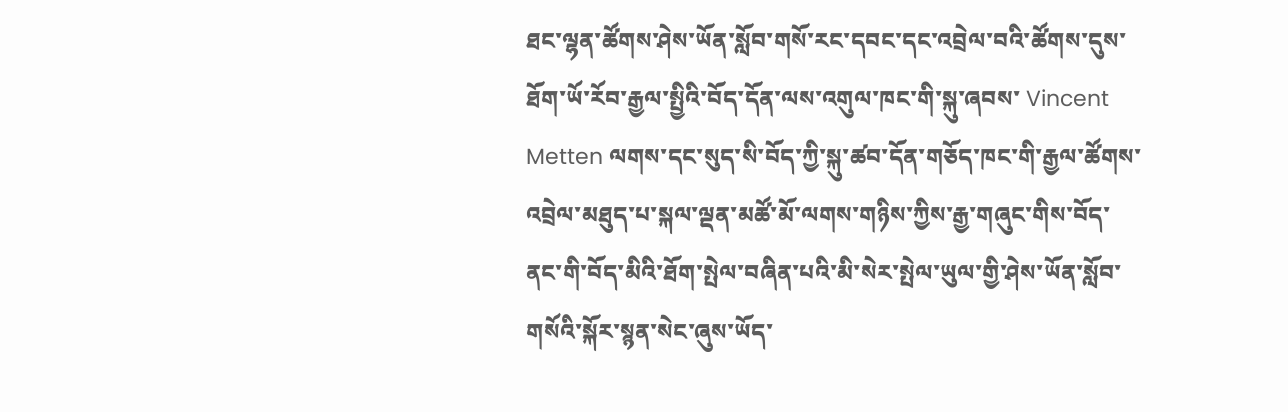ཐང་ལྷན་ཚོགས་ཤེས་ཡོན་སློབ་གསོ་རང་དབང་དང་འབྲེལ་བའི་ཚོགས་དུས་ཐོག་ཡོ་རོབ་རྒྱལ་སྤྱིའི་བོད་དོན་ལས་འགུལ་ཁང་གི་སྐུ་ཞབས་ Vincent Metten ལགས་དང་སུད་སི་བོད་ཀྱི་སྐུ་ཚབ་དོན་གཅོད་ཁང་གི་རྒྱལ་ཚོགས་འབྲེལ་མཐུད་པ་སྐལ་ལྡན་མཚོ་མོ་ལགས་གཉིས་ཀྱིས་རྒྱ་གཞུང་གིས་བོད་ནང་གི་བོད་མིའི་ཐོག་སྤེལ་བཞིན་པའི་མི་སེར་སྤེལ་ཡུལ་གྱི་ཤེས་ཡོན་སློབ་གསོའི་སྐོར་སྙན་སེང་ཞུས་ཡོད་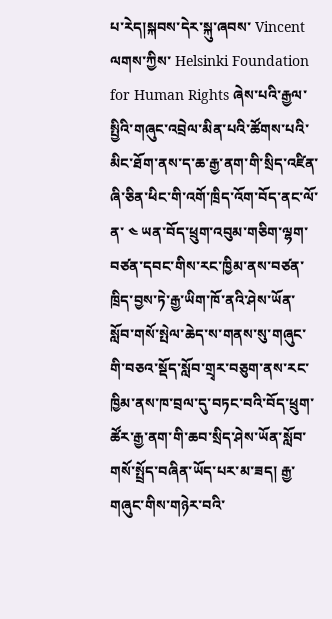པ་རེད།སྐབས་དེར་སྐུ་ཞབས་ Vincent ལགས་ཀྱིས་ Helsinki Foundation for Human Rights ཞེས་པའི་རྒྱལ་སྤྱིའི་གཞུང་འབྲེལ་མིན་པའི་ཚོགས་པའི་མིང་ཐོག་ནས་ད་ཆ་རྒྱ་ནག་གི་སྲིད་འཛིན་ཞི་ཅིན་ཕིང་གི་འགོ་ཁྲིད་འོག་བོད་ནང་ལོ་ན་ ༤ ཡན་བོད་ཕྲུག་འབུམ་གཅིག་ལྷག་བཙན་དབང་གིས་རང་ཁྱིམ་ནས་བཙན་ཁྲིད་བྱས་ཏེ་རྒྱ་ཡིག་ཁོ་ནའི་ཤེས་ཡོན་སློབ་གསོ་སྤེལ་ཆེད་ས་གནས་སུ་གཞུང་གི་བཅའ་སྡོད་སློབ་གྲྭར་བཅུག་ནས་རང་ཁྱིམ་ནས་ཁ་བྲལ་དུ་བཏང་བའི་བོད་ཕྲུག་ཚོར་རྒྱ་ནག་གི་ཆབ་སྲིད་ཤེས་ཡོན་སློབ་གསོ་སྤྲོད་བཞིན་ཡོད་པར་མ་ཟད། རྒྱ་གཞུང་གིས་གཉེར་བའི་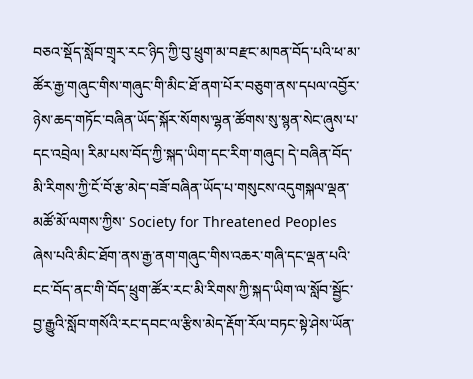བཅའ་སྡོད་སློབ་གྲྭར་རང་ཉིད་ཀྱི་བུ་ཕྲུག་མ་བརྫང་མཁན་བོད་པའི་ཕ་མ་ཚོར་རྒྱ་གཞུང་གིས་གཞུང་གི་མིང་ཐོ་ནག་པོར་བཅུག་ནས་དཔལ་འབྱོར་ཉེས་ཆད་གཏོང་བཞིན་ཡོད་སྐོར་སོགས་ལྷན་ཚོགས་སུ་སྙན་སེང་ཞུས་པ་དང་འབྲེལ། རིམ་པས་བོད་ཀྱི་སྐད་ཡིག་དང་རིག་གཞུང། དེ་བཞིན་བོད་མི་རིགས་ཀྱི་ངོ་བོ་རྩ་མེད་བཟོ་བཞིན་ཡོད་པ་གསུངས་འདུགསྐལ་ལྡན་མཚོ་མོ་ལགས་ཀྱིས་ Society for Threatened Peoples ཞེས་པའི་མིང་ཐོག་ནས་རྒྱ་ནག་གཞུང་གིས་འཆར་གཞི་དང་ལྡན་པའི་ངང་བོད་ནང་གི་བོད་ཕྲུག་ཚོར་རང་མི་རིགས་ཀྱི་སྐད་ཡིག་ལ་སློབ་སྦྱོང་བྱ་རྒྱུའི་སློབ་གསོའི་རང་དབང་ལ་རྩིས་མེད་རྡོག་རོལ་བཏང་སྟེ་ཤེས་ཡོན་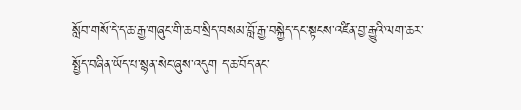སློབ་གསོ་དེ་ད་ཆ་རྒྱ་གཞུང་གི་ཆབ་སྲིད་བསམ་བློ་རྒྱ་བསྐྱེད་དང་སྟངས་འཛིན་བྱ་རྒྱུའི་ལག་ཆར་སྤྱོད་བཞིན་ཡོད་པ་སྙན་སེང་ཞུས་འདུག ད་ཆ་བོད་ནང་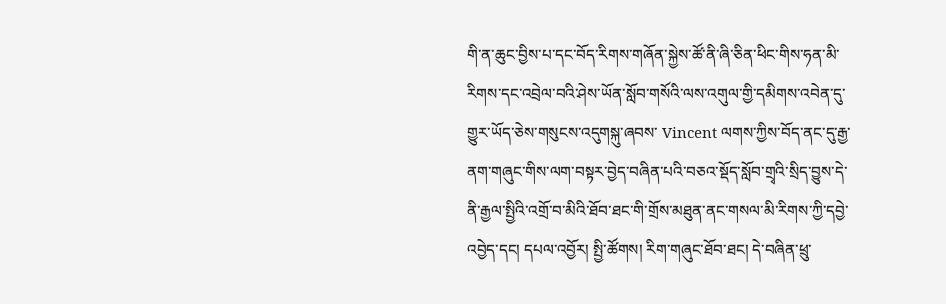གི་ན་ཆུང་བྱིས་པ་དང་བོད་རིགས་གཞོན་སྐྱེས་ཚོ་ནི་ཞི་ཅིན་ཕིང་གིས་ཧན་མི་རིགས་དང་འབྲེལ་བའི་ཤེས་ཡོན་སློབ་གསོའི་ལས་འགུལ་གྱི་དམིགས་འབེན་དུ་གྱུར་ཡོད་ཅེས་གསུངས་འདུགསྐུ་ཞབས་ Vincent ལགས་ཀྱིས་བོད་ནང་དུ་རྒྱ་ནག་གཞུང་གིས་ལག་བསྟར་བྱེད་བཞིན་པའི་བཅའ་སྡོད་སློབ་གྲྭའི་སྲིད་བྱུས་དེ་ནི་རྒྱལ་སྤྱིའི་འགྲོ་བ་མིའི་ཐོབ་ཐང་གི་གྲོས་མཐུན་ནང་གསལ་མི་རིགས་ཀྱི་དབྱེ་འབྱེད་དང། དཔལ་འབྱོར། སྤྱི་ཚོགས། རིག་གཞུང་ཐོབ་ཐང། དེ་བཞིན་ཕྲུ་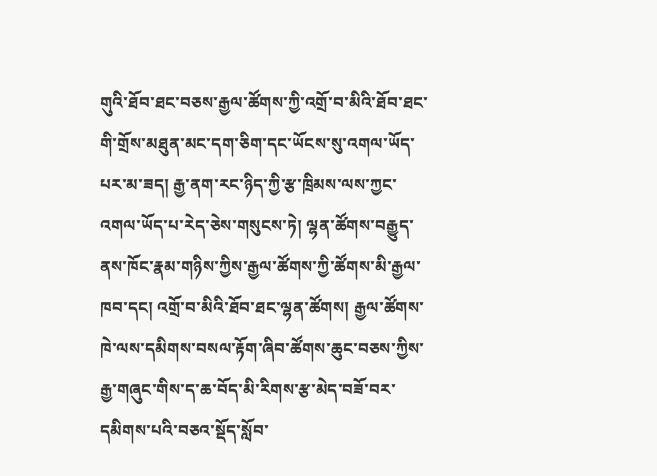གུའི་ཐོབ་ཐང་བཅས་རྒྱལ་ཚོགས་ཀྱི་འགྲོ་བ་མིའི་ཐོབ་ཐང་གི་གྲོས་མཐུན་མང་དག་ཅིག་དང་ཡོངས་སུ་འགལ་ཡོད་པར་མ་ཟད། རྒྱ་ནག་རང་ཉིད་ཀྱི་རྩ་ཁྲིམས་ལས་ཀྱང་འགལ་ཡོད་པ་རེད་ཅེས་གསུངས་ཏེ། ལྷན་ཚོགས་བརྒྱུད་ནས་ཁོང་རྣམ་གཉིས་ཀྱིས་རྒྱལ་ཚོགས་ཀྱི་ཚོགས་མི་རྒྱལ་ཁབ་དང། འགྲོ་བ་མིའི་ཐོབ་ཐང་ལྷན་ཚོགས། རྒྱལ་ཚོགས་ཁེ་ལས་དམིགས་བསལ་རྟོག་ཞིབ་ཚོགས་ཆུང་བཅས་ཀྱིས་རྒྱ་གཞུང་གིས་ད་ཆ་བོད་མི་རིགས་རྩ་མེད་བཟོ་བར་དམིགས་པའི་བཅའ་སྡོད་སློབ་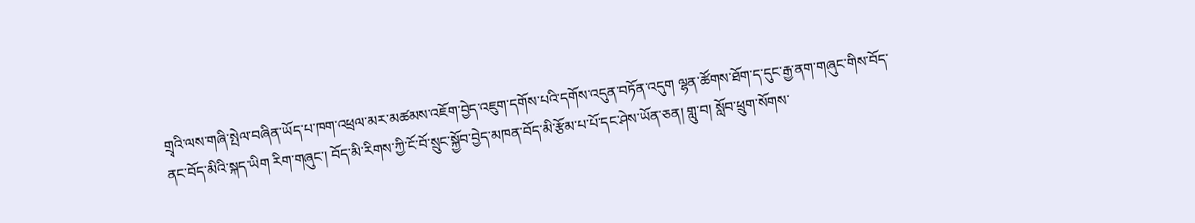གྲྭའི་ལས་གཞི་སྤེལ་བཞིན་ཡོད་པ་ཁག་འཕྲལ་མར་མཚམས་འཇོག་བྱེད་འཇུག་དགོས་པའི་དགོས་འདུན་བཏོན་འདུག ལྷན་ཚོགས་ཐོག་ད་དུང་རྒྱ་ནག་གཞུང་གིས་བོད་ནང་བོད་མིའི་སྐད་ཡིག རིག་གཞུང་། བོད་མི་རིགས་ཀྱི་ངོ་བོ་སྲུང་སྐྱོབ་བྱེད་མཁན་བོད་མི་རྩོམ་པ་པོ་དང་ཤེས་ཡོན་ཅན། གླུ་བ། སློབ་ཕྲུག་སོགས་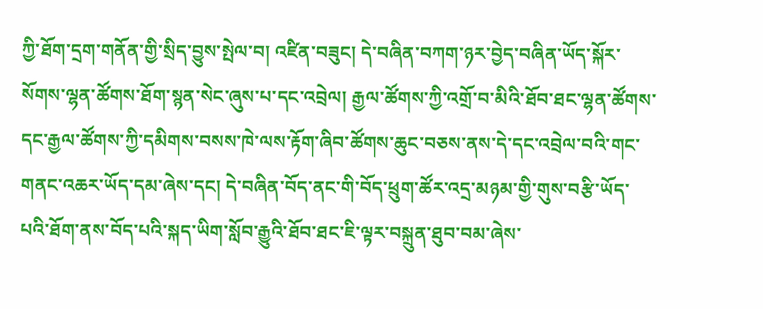ཀྱི་ཐོག་དྲག་གནོན་གྱི་སྲིད་བྱུས་སྤེལ་བ། འཛིན་བཟུང། དེ་བཞིན་བཀག་ཉར་བྱེད་བཞིན་ཡོད་སྐོར་སོགས་ལྷན་ཚོགས་ཐོག་སྙན་སེང་ཞུས་པ་དང་འབྲེལ། རྒྱལ་ཚོགས་ཀྱི་འགྲོ་བ་མིའི་ཐོབ་ཐང་ལྷན་ཚོགས་དང་རྒྱལ་ཚོགས་ཀྱི་དམིགས་བསས་ཁེ་ལས་རྟོག་ཞིབ་ཚོགས་ཆུང་བཅས་ནས་དེ་དང་འབྲེལ་བའི་གང་གནང་འཆར་ཡོད་དམ་ཞེས་དང། དེ་བཞིན་བོད་ནང་གི་བོད་ཕྲུག་ཚོར་འདྲ་མཉམ་གྱི་གུས་བརྩི་ཡོད་པའི་ཐོག་ནས་བོད་པའི་སྐད་ཡིག་སློབ་རྒྱུའི་ཐོབ་ཐང་ཇི་ལྟར་བསྐྲུན་ཐུབ་བམ་ཞེས་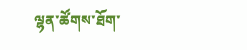ལྷན་ཚོགས་ཐོག་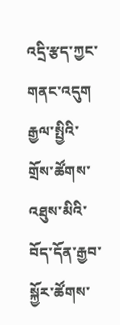འདྲི་རྩད་ཀྱང་གནང་འདུག
རྒྱལ་སྤྱིའི་གྲོས་ཚོགས་འཐུས་མིའི་བོད་དོན་རྒྱབ་སྐྱོར་ཚོགས་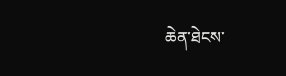ཆེན་ཐེངས་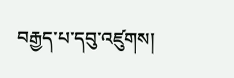བརྒྱད་པ་དབུ་འཛུགས།